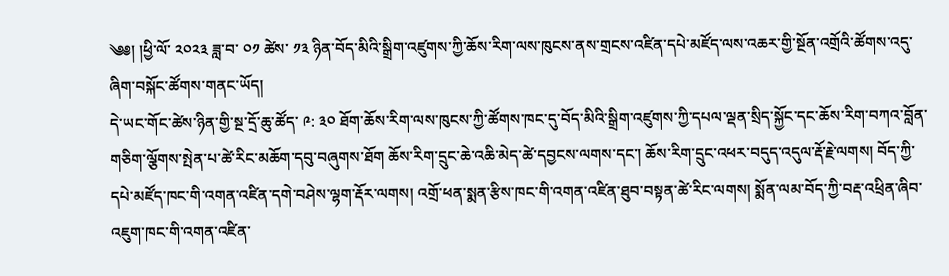༄༅། །ཕྱི་ལོ་ ༢༠༢༣ ཟླ་བ་ ༠༡ ཚེས་ ༡༣ ཉིན་བོད་མིའི་སྒྲིག་འཛུགས་ཀྱི་ཆོས་རིག་ལས་ཁུངས་ནས་གྲངས་འཛིན་དཔེ་མཛོད་ལས་འཆར་གྱི་སྔོན་འགྲོའི་ཚོགས་འདུ་ཞིག་བསྐོང་ཚོགས་གནང་ཡོད།
དེ་ཡང་གོང་ཚེས་ཉིན་གྱི་སྔ་དྲོ་ཆུ་ཚོད་ ༩: ༣༠ ཐོག་ཆོས་རིག་ལས་ཁུངས་ཀྱི་ཚོགས་ཁང་དུ་བོད་མིའི་སྒྲིག་འཛུགས་ཀྱི་དཔལ་ལྡན་སྲིད་སྐྱོང་དང་ཆོས་རིག་བཀའ་བློན་གཅིག་ལྕོགས་སྤེན་པ་ཚེ་རིང་མཆོག་དབུ་བཞུགས་ཐོག ཆོས་རིག་དྲུང་ཆེ་འཆི་མེད་ཚེ་དབྱངས་ལགས་དང་། ཆོས་རིག་དྲུང་འཕར་བདུད་འདུལ་རྡོ་རྗེ་ལགས། བོད་ཀྱི་དཔེ་མཛོད་ཁང་གི་འགན་འཛིན་དགེ་བཤེས་ལྷག་རྡོར་ལགས། འགྲོ་ཕན་སྨན་རྩིས་ཁང་གི་འགན་འཛིན་ཐུབ་བསྟན་ཚེ་རིང་ལགས། སྨོན་ལམ་བོད་ཀྱི་བརྡ་འཕྲིན་ཞིབ་འཇུག་ཁང་གི་འགན་འཛིན་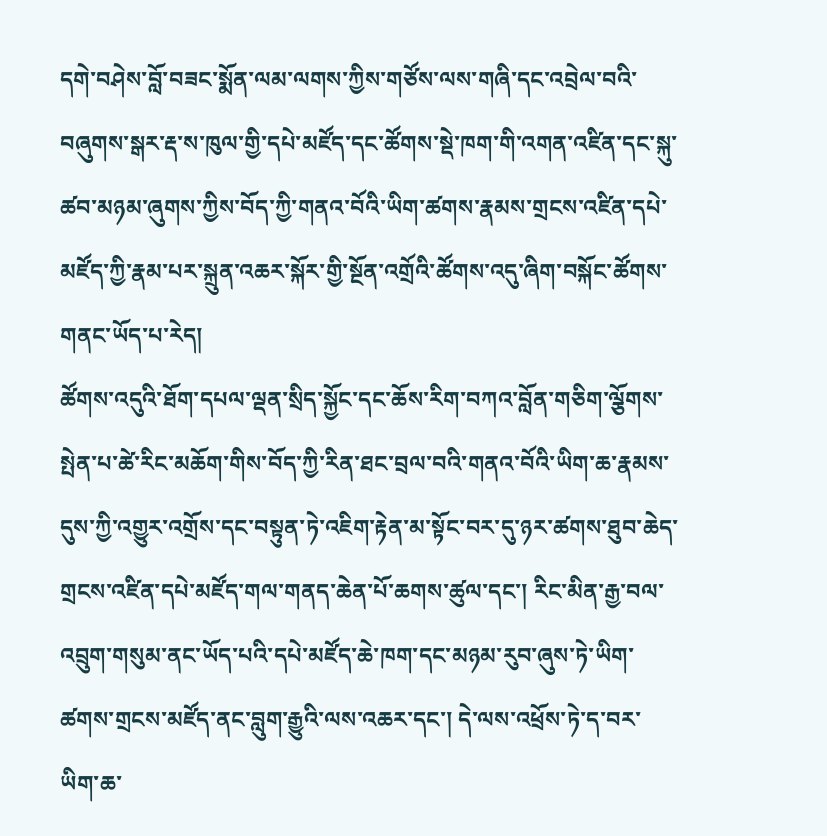དགེ་བཤེས་བློ་བཟང་སྨོན་ལམ་ལགས་ཀྱིས་གཙོས་ལས་གཞི་དང་འབྲེལ་བའི་བཞུགས་སྒར་རྡ་ས་ཁུལ་གྱི་དཔེ་མཛོད་དང་ཚོགས་སྡེ་ཁག་གི་འགན་འཛིན་དང་སྐུ་ཚབ་མཉམ་ཞུགས་ཀྱིས་བོད་ཀྱི་གནའ་བོའི་ཡིག་ཚགས་རྣམས་གྲངས་འཛིན་དཔེ་མཛོད་ཀྱི་རྣམ་པར་སྐྲུན་འཆར་སྐོར་གྱི་སྔོན་འགྲོའི་ཚོགས་འདུ་ཞིག་བསྐོང་ཚོགས་གནང་ཡོད་པ་རེད།
ཚོགས་འདུའི་ཐོག་དཔལ་ལྡན་སྲིད་སྐྱོང་དང་ཆོས་རིག་བཀའ་བློན་གཅིག་ལྕོགས་སྤེན་པ་ཚེ་རིང་མཆོག་གིས་བོད་ཀྱི་རིན་ཐང་བྲལ་བའི་གནའ་བོའི་ཡིག་ཆ་རྣམས་དུས་ཀྱི་འགྱུར་འགྲོས་དང་བསྟུན་ཏེ་འཇིག་རྟེན་མ་སྟོང་བར་དུ་ཉར་ཚགས་ཐུབ་ཆེད་གྲངས་འཛིན་དཔེ་མཛོད་གལ་གནད་ཆེན་པོ་ཆགས་ཚུལ་དང་། རིང་མིན་རྒྱ་བལ་འབྲུག་གསུམ་ནང་ཡོད་པའི་དཔེ་མཛོད་ཆེ་ཁག་དང་མཉམ་རུབ་ཞུས་ཏེ་ཡིག་ཚགས་གྲངས་མཛོད་ནང་བླུག་རྒྱུའི་ལས་འཆར་དང་། དེ་ལས་འཕྲོས་ཏེ་ད་བར་ཡིག་ཆ་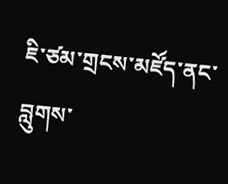ཇི་ཙམ་གྲངས་མཛོད་ནང་བླུགས་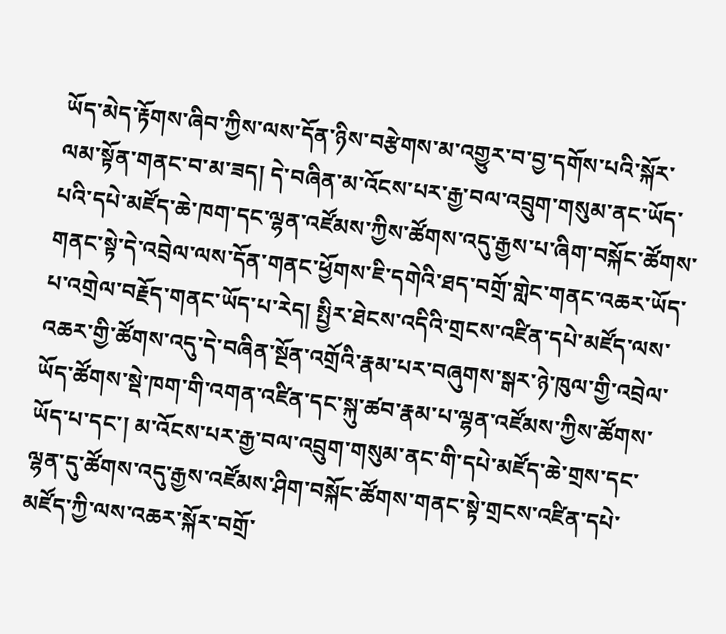ཡོད་མེད་རྟོགས་ཞིབ་ཀྱིས་ལས་དོན་ཉིས་བརྩེགས་མ་འགྱུར་བ་བྱ་དགོས་པའི་སྐོར་ལམ་སྟོན་གནང་བ་མ་ཟད། དེ་བཞིན་མ་འོངས་པར་རྒྱ་བལ་འབྲུག་གསུམ་ནང་ཡོད་པའི་དཔེ་མཛོད་ཆེ་ཁག་དང་ལྷན་འཛོམས་ཀྱིས་ཚོགས་འདུ་རྒྱས་པ་ཞིག་བསྐོང་ཚོགས་གནང་སྟེ་དེ་འབྲེལ་ལས་དོན་གནང་ཕྱོགས་ཇི་དགེའི་ཐད་བགྲོ་གླེང་གནང་འཆར་ཡོད་པ་འགྲེལ་བརྗོད་གནང་ཡོད་པ་རེད། སྤྱིར་ཐེངས་འདིའི་གྲངས་འཛིན་དཔེ་མཛོད་ལས་འཆར་གྱི་ཚོགས་འདུ་དེ་བཞིན་སྔོན་འགྲོའི་རྣམ་པར་བཞུགས་སྒར་ཉེ་ཁུལ་གྱི་འབྲེལ་ཡོད་ཚོགས་སྡེ་ཁག་གི་འགན་འཛིན་དང་སྐུ་ཚབ་རྣམ་པ་ལྷན་འཛོམས་ཀྱིས་ཚོགས་ཡོད་པ་དང་། མ་འོངས་པར་རྒྱ་བལ་འབྲུག་གསུམ་ནང་གི་དཔེ་མཛོད་ཆེ་གྲས་དང་ལྷན་དུ་ཚོགས་འདུ་རྒྱས་འཛོམས་ཤིག་བསྐོང་ཚོགས་གནང་སྟེ་གྲངས་འཛིན་དཔེ་མཛོད་ཀྱི་ལས་འཆར་སྐོར་བགྲོ་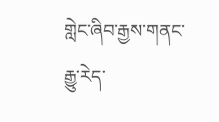གླེང་ཞིབ་རྒྱས་གནང་རྒྱུ་རེད་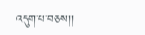འདུག་པ་བཅས།།